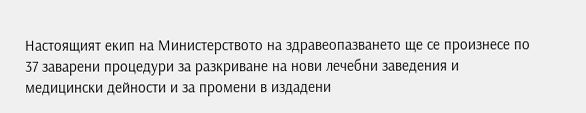Настоящият екип на Министерството на здравеопазването ще се произнесе по 37 заварени процедури за разкриване на нови лечебни заведения и медицински дейности и за промени в издадени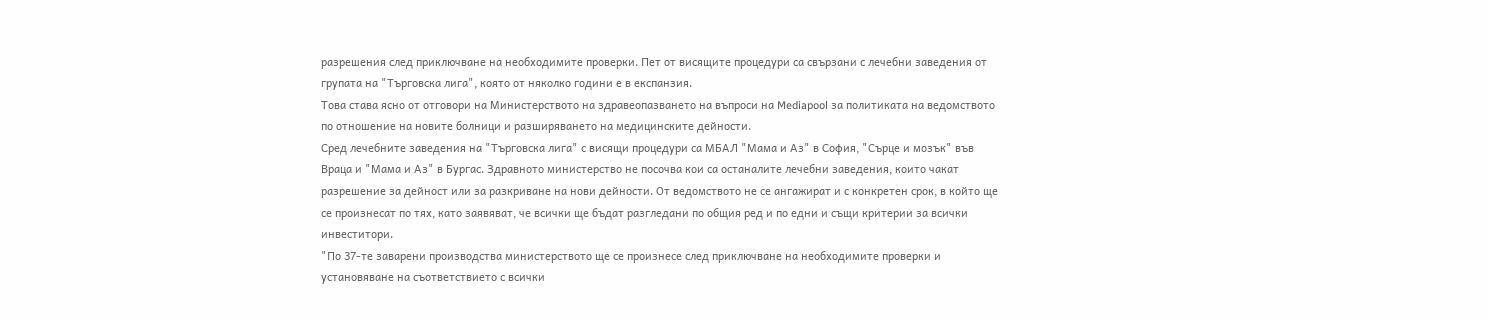разрешения след приключване на необходимите проверки. Пет от висящите процедури са свързани с лечебни заведения от групата на "Търговска лига", която от няколко години е в експанзия.
Това става ясно от отговори на Министерството на здравеопазването на въпроси на Mediapool за политиката на ведомството по отношение на новите болници и разширяването на медицинските дейности.
Сред лечебните заведения на "Търговска лига" с висящи процедури са МБАЛ "Мама и Аз" в София, "Сърце и мозък" във Враца и "Мама и Аз" в Бургас. Здравното министерство не посочва кои са останалите лечебни заведения, които чакат разрешение за дейност или за разкриване на нови дейности. От ведомството не се ангажират и с конкретен срок, в който ще се произнесат по тях, като заявяват, че всички ще бъдат разгледани по общия ред и по едни и същи критерии за всички инвеститори.
"По 37-те заварени производства министерството ще се произнесе след приключване на необходимите проверки и установяване на съответствието с всички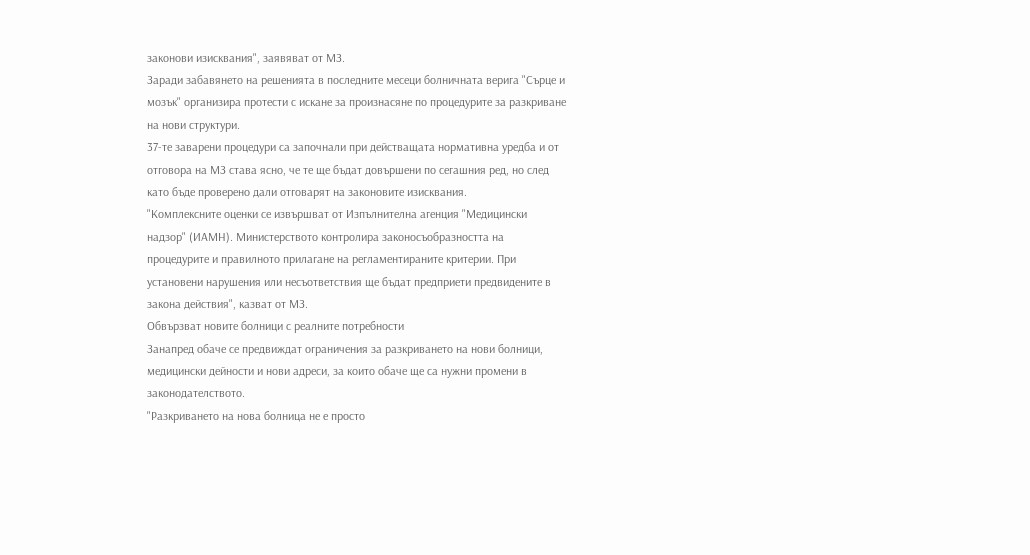законови изисквания", заявяват от МЗ.
Заради забавянето на решенията в последните месеци болничната верига "Сърце и мозък" организира протести с искане за произнасяне по процедурите за разкриване на нови структури.
37-те заварени процедури са започнали при действащата нормативна уредба и от отговора на МЗ става ясно, че те ще бъдат довършени по сегашния ред, но след като бъде проверено дали отговарят на законовите изисквания.
"Комплексните оценки се извършват от Изпълнителна агенция "Медицински надзор" (ИАМН). Министерството контролира законосъобразността на процедурите и правилното прилагане на регламентираните критерии. При установени нарушения или несъответствия ще бъдат предприети предвидените в закона действия", казват от МЗ.
Обвързват новите болници с реалните потребности
Занапред обаче се предвиждат ограничения за разкриването на нови болници, медицински дейности и нови адреси, за които обаче ще са нужни промени в законодателството.
"Разкриването на нова болница не е просто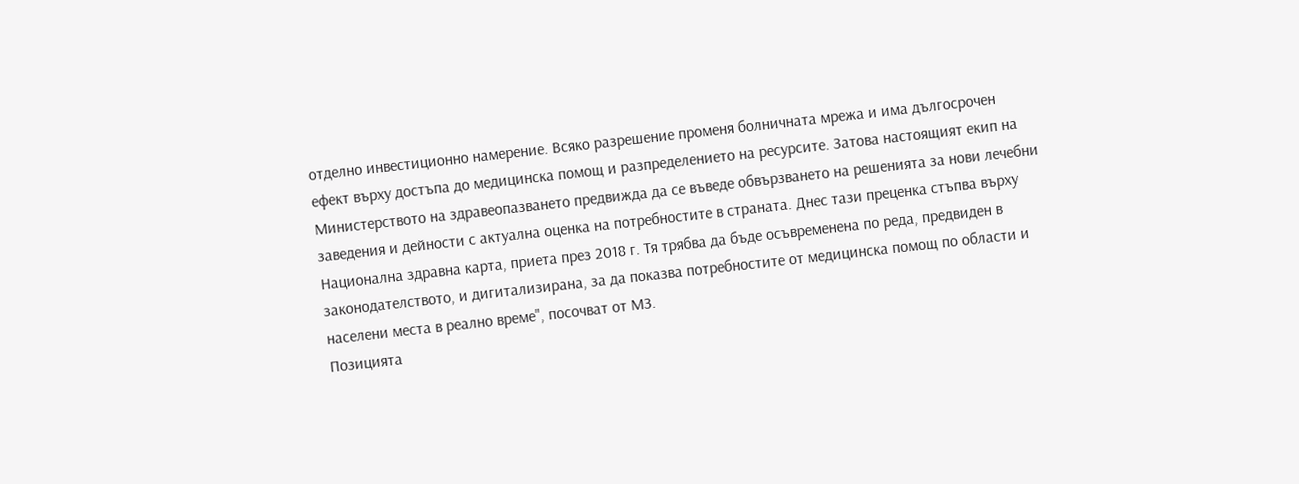отделно инвестиционно намерение. Всяко разрешение променя болничната мрежа и има дългосрочен ефект върху достъпа до медицинска помощ и разпределението на ресурсите. Затова настоящият екип на Министерството на здравеопазването предвижда да се въведе обвързването на решенията за нови лечебни заведения и дейности с актуална оценка на потребностите в страната. Днес тази преценка стъпва върху Национална здравна карта, приета през 2018 г. Тя трябва да бъде осъвременена по реда, предвиден в законодателството, и дигитализирана, за да показва потребностите от медицинска помощ по области и населени места в реално време", посочват от МЗ.
Позицията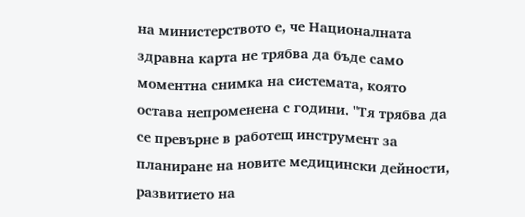на министерството е, че Националната здравна карта не трябва да бъде само моментна снимка на системата, която остава непроменена с години. "Тя трябва да се превърне в работещ инструмент за планиране на новите медицински дейности, развитието на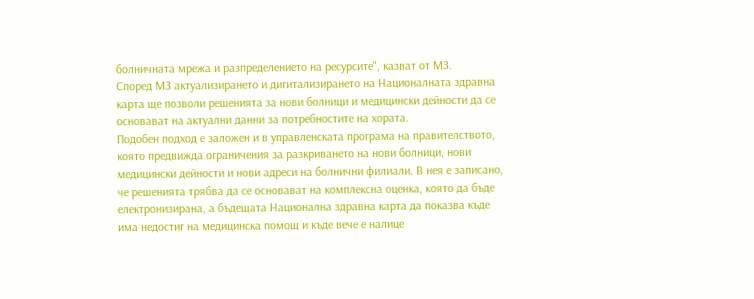болничната мрежа и разпределението на ресурсите", казват от МЗ.
Според МЗ актуализирането и дигитализирането на Националната здравна карта ще позволи решенията за нови болници и медицински дейности да се основават на актуални данни за потребностите на хората.
Подобен подход е заложен и в управленската програма на правителството, която предвижда ограничения за разкриването на нови болници, нови медицински дейности и нови адреси на болнични филиали. В нея е записано, че решенията трябва да се основават на комплексна оценка, която да бъде електронизирана, а бъдещата Национална здравна карта да показва къде има недостиг на медицинска помощ и къде вече е налице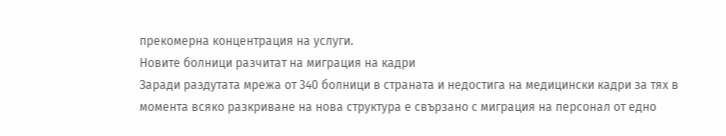прекомерна концентрация на услуги.
Новите болници разчитат на миграция на кадри
Заради раздутата мрежа от 340 болници в страната и недостига на медицински кадри за тях в момента всяко разкриване на нова структура е свързано с миграция на персонал от едно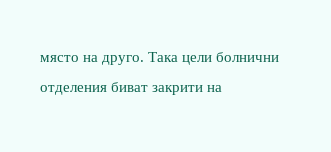място на друго. Така цели болнични отделения биват закрити на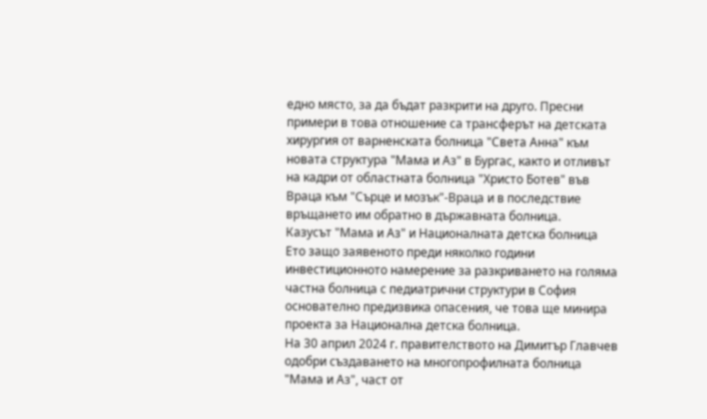едно място, за да бъдат разкрити на друго. Пресни примери в това отношение са трансферът на детската хирургия от варненската болница "Света Анна" към новата структура "Мама и Аз" в Бургас, както и отливът на кадри от областната болница "Христо Ботев" във Враца към "Сърце и мозък"-Враца и в последствие връщането им обратно в държавната болница.
Казусът "Мама и Аз" и Националната детска болница
Ето защо заявеното преди няколко години инвестиционното намерение за разкриването на голяма частна болница с педиатрични структури в София основателно предизвика опасения, че това ще минира проекта за Национална детска болница.
На 30 април 2024 г. правителството на Димитър Главчев одобри създаването на многопрофилната болница "Мама и Аз", част от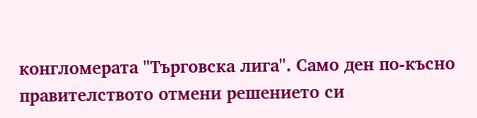конгломерата "Търговска лига". Само ден по-късно правителството отмени решението си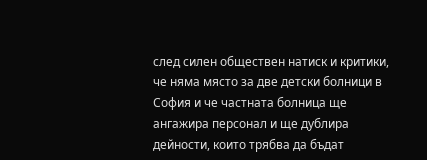след силен обществен натиск и критики, че няма място за две детски болници в София и че частната болница ще ангажира персонал и ще дублира дейности, които трябва да бъдат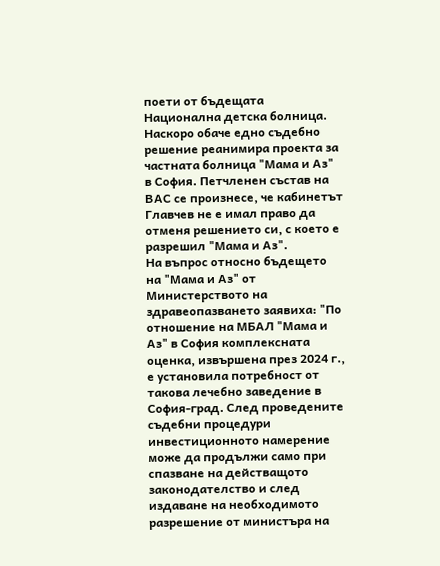поети от бъдещата Национална детска болница. Наскоро обаче едно съдебно решение реанимира проекта за частната болница "Мама и Аз" в София. Петчленен състав на ВАС се произнесе, че кабинетът Главчев не е имал право да отменя решението си, с което е разрешил "Мама и Аз".
На въпрос относно бъдещето на "Мама и Аз" от Министерството на здравеопазването заявиха: "По отношение на МБАЛ "Мама и Аз" в София комплексната оценка, извършена през 2024 г., е установила потребност от такова лечебно заведение в София-град. След проведените съдебни процедури инвестиционното намерение може да продължи само при спазване на действащото законодателство и след издаване на необходимото разрешение от министъра на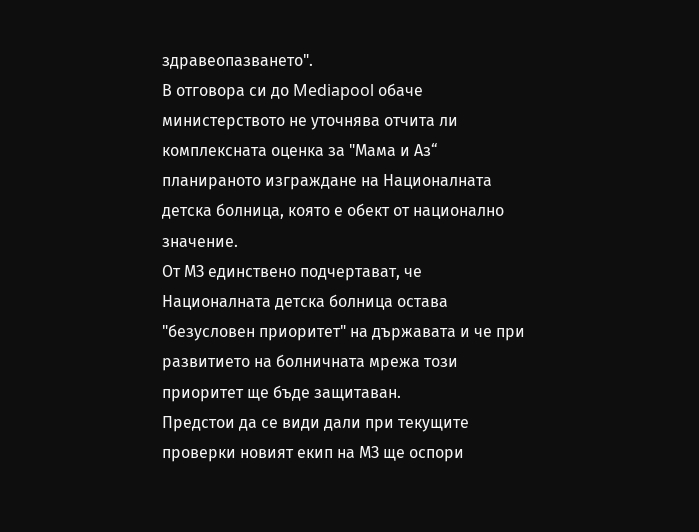здравеопазването".
В отговора си до Mediapool обаче министерството не уточнява отчита ли комплексната оценка за "Мама и Аз“ планираното изграждане на Националната детска болница, която е обект от национално значение.
От МЗ единствено подчертават, че Националната детска болница остава "безусловен приоритет" на държавата и че при развитието на болничната мрежа този приоритет ще бъде защитаван.
Предстои да се види дали при текущите проверки новият екип на МЗ ще оспори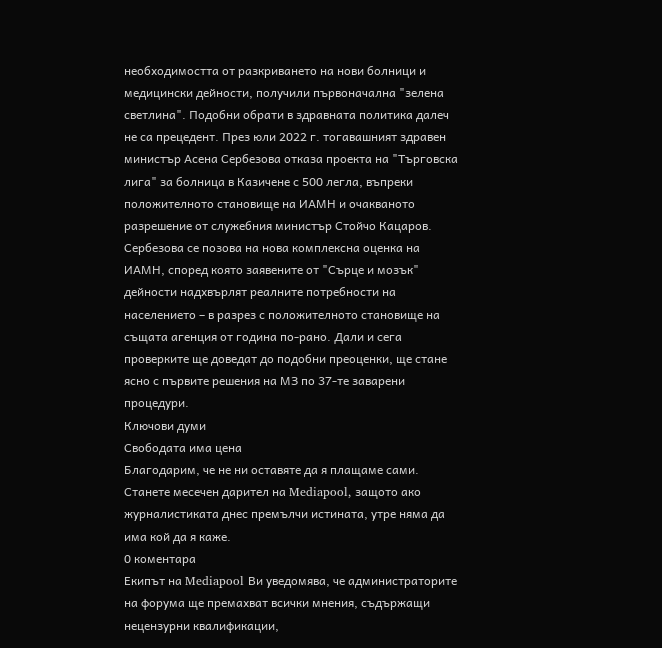необходимостта от разкриването на нови болници и медицински дейности, получили първоначална "зелена светлина". Подобни обрати в здравната политика далеч не са прецедент. През юли 2022 г. тогавашният здравен министър Асена Сербезова отказа проекта на "Търговска лига" за болница в Казичене с 500 легла, въпреки положителното становище на ИАМН и очакваното разрешение от служебния министър Стойчо Кацаров.
Сербезова се позова на нова комплексна оценка на ИАМН, според която заявените от "Сърце и мозък" дейности надхвърлят реалните потребности на населението – в разрез с положителното становище на същата агенция от година по-рано. Дали и сега проверките ще доведат до подобни преоценки, ще стане ясно с първите решения на МЗ по 37-те заварени процедури.
Ключови думи
Свободата има цена
Благодарим, че не ни оставяте да я плащаме сами.
Станете месечен дарител на Mediapool, защото ако журналистиката днес премълчи истината, утре няма да има кой да я каже.
0 коментара
Екипът на Mediapool Ви уведомява, че администраторите на форума ще премахват всички мнения, съдържащи нецензурни квалификации,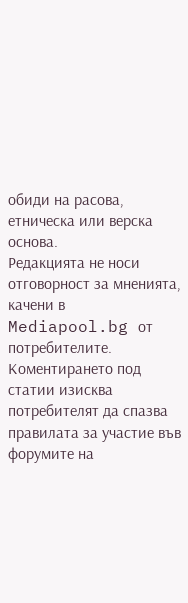обиди на расова, етническа или верска основа.
Редакцията не носи отговорност за мненията, качени в Mediapool.bg от потребителите.
Коментирането под статии изисква потребителят да спазва правилата за участие във форумите на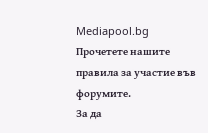Mediapool.bg
Прочетете нашите правила за участие във форумите.
За да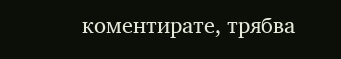коментирате, трябва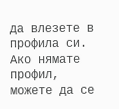да влезете в профила си. Ако нямате профил, можете да се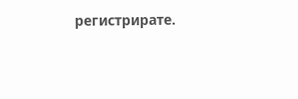регистрирате.